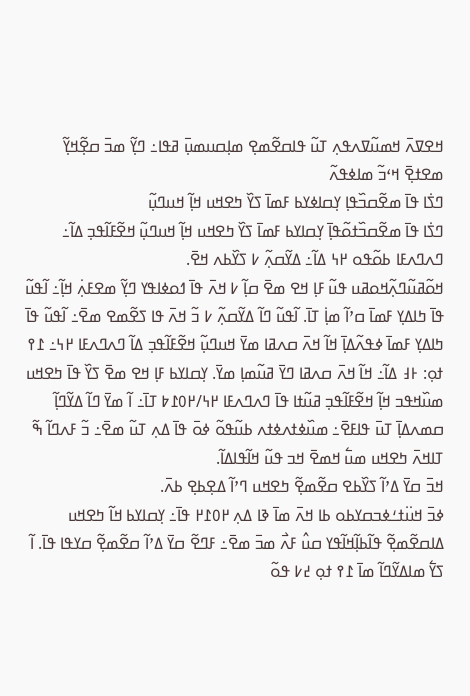ߞߐߜߍ߫ ߞߘߎ߬ߜߍߟߍ߲ ߠߎ߬ ߟߊߛߐ߬ߘߐ߲ ߘߊ߲ߛߎߘߎ߲߫ ߥߟߊ߸ ߣߌ߲߬ ߘߏ߫ ߛߐ߲߬ߞߌ߲߬ ߘߐߙߐ߲߫ ߞߵߏ߬ ߘߊߦߟߍ߬
ߣߖ߭ߊ ߟߊ߫ ߘߐ߬ߛߏ߰ߟߊ߲ ߌ߲ߛߊߦߌߕ ߓߘߊ߫ ߖߌ߰ ߤߐߞߎ ߞߊ߲߬ ߞߎߣߎ߲߬
ߣߖ߭ߊ ߟߊ߫ ߘߐ߬ߛߏ߰ߙߋ߬ߟߊ߲߫ ߌ߲ߛߊߌߕ ߓߘߊ߫ ߖߌ߰ ߤߐߞߎ ߞߊ߲߬ ߞߎߣߎ߲߬ ߞߐ߬ߓߊ߬ߟߏ߲ ߡߊ߬߸ ߣߍߣߍߓߊ ߕߋ߬ߟߋ ߂߆ ߡߊ߬߸ ߡߌ߬ߛߍ߲߬ ߇ ߖߌ߰ߕߍ ߞߐ߫.
ߞߋ߬ߥߎ߬ߣߍ߲߬ߞߋߥߎ ߟߎ߬ ߓߊ߲ ߞߐ ߘߐ߫ ߛߊ߲߬ ߇ ߞߍ߫ ߟߊ߫ ߗߋߦߊߟߌ ߣߌ߲߬ ߘߐߓߍ߲߭ ߞߊ߲߬߸ ߊ߬ߟߎ߬ ߟߊ߫ ߤߊߡߌ߲ ߓߘߊ߫ ߛߴߊ߬ ߘߊ߲߭ ߠߊ߫. ߊ߬ߟߎ߬ ߣߊ߬ ߡߌ߬ߛߍ߲߬ ߇ ߏ߬ ߞߍ߫ ߟߊ ߖߐ߬ߘߐ ߘߐ߫߸ ߊ߬ߟߎ߬ ߟߊ߫ ߤߊߡߌ߲ ߓߘߊ߫ ߦߟߍ߬ߡߊ߲߫ ߞߊ߬ ߞߍ߫ ߛߍߥߊ ߘߌ߫ ߞߎߣߎ߲߬ ߞߐ߬ߓߊ߬ߟߏ߲ ߡߊ߬ ߣߍߣߍߓߊ ߂߆߸ ߁߉ ߙߋ߲: ߅߃ ߡߊ߬߸ ߞߊ߬ ߞߍ߫ ߛߍߥߊ ߣߌ߫ ߥߎ߬ߘߊ߲ ߘߌ߫. ߌ߲ߛߊߌߕ ߓߊ߲ ߞߐ ߘߐ߫ ߖߌ߰ ߟߊ߫ ߤߐߞߎ ߘߎ߰ߞߟߏ ߞߊ߲߬ ߞߐ߬ߓߊ߬ߟߏ߲ ߥߎ߬ߙߊ ߟߊ߫ ߣߍߣߍߓߊ ߂߆/߂߀߁߈ ߠߊ߫߸ ߊ߬ ߘߌ߫ ߣߊ߬ ߡߌ߬ߣߊ߲߬ ߛߘߍߡߊ߲߫ ߠߎ߫ ߟߊߓߐ߫߸ ߘߎ߰ߦߙߍߦߙߍ ߕߎ߬ߟߋ߬ ߦߋ߫ ߟߊ߫ ߡߍ߲ ߠߎ߬ ߘߐ߫߸ ߏ߬ ߓߍߣߊ߬ ߒ߬ ߠߊߞߍ߫ ߤߐߞߎ ߘߎ߱ ߞߘߐ߫ ߞߏ ߟߎ߬ ߞߊ߬ߟߊߡߊ߬.
ߞߏ߫ ߛߌ߫ ߡߴߊ߬ ߖߌ߰ߕߐ ߛߐ߬ߘߐ߲߬ ߤߐߞߎ ߣߴߊ߬ ߡߐ߲ߕߐ߲ ߕߍ߫.
ߦߏ߫ ߞߎ߳ߙߑߦߏߛߌߕߋ ߕߊ ߞߍ߫ ߘߊ߫ ߢߊ ߡߍ߲ ߂߀߁߂ ߟߊ߫߸ ߌ߲ߛߊߌߕ ߞߊ߬ ߤߐߞߎ ߡߊߛߐ߬ߘߐ߲߬ ߟߊ߬ߕߊ߲߬ߞߊ߬ߟߌ ߛߎ߮ ߓߍ߯ ߘߏ߫ ߘߐ߫߸ ߓߣߐ߬ ߛߌ߫ ߡߴߊ߬ ߛߐ߬ߘߐ߲߬ ߛߌߟߊ ߟߊ߫. ߊ߬ ߖߌ߱ ߘߊߡߌ߬ߣߊ߬ ߘߊ߫ ߁߉ ߙߋ߲ ߄߇ ߟߋ߬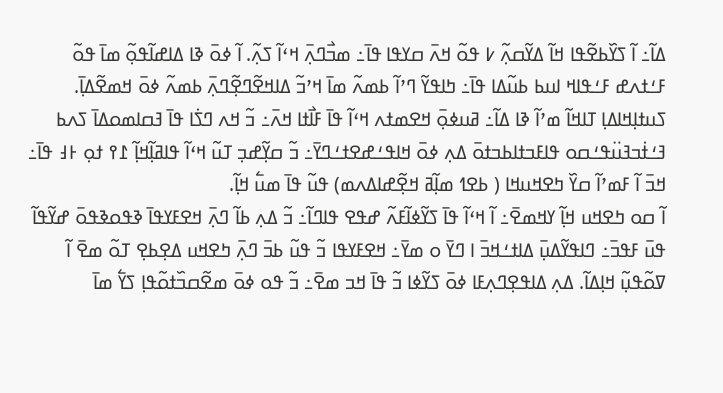ߡߊ߬߸ ߊ߬ ߖߌ߰ߕߐ߬ߟߊ ߞߊ߬ ߡߌ߬ߛߍ߲߬ ߇ ߟߋ߬ ߞߍ߫ ߛߌߟߊ ߟߊ߫߸ ߘߏ߯ߣߍ߲߫ ߞߵߊ߬ ߖߍ߲߬. ߊ߬ ߦߋ߫ ߢߊ ߡߊߝߊ߬ߟߋ߲߬ ߘߊ߫ ߟߋ߬ ߓߑߙߍߝ ߓߑߟߊߞ ߊߎߕ ߕߎ߬ߡߊ ߟߊ߫߸ ߤߊߟߌ߬ ߣߴߊ߬ ߕߘߍ߬ ߘߊ߫ ߞߴߏ߬ ߡߊߞߐ߬ߣߐ߲߬ߣߍ߲߫ ߕߘߍ߬ ߦߋ߫ ߞߘߐ߬ߡߊ߲߫. ߖߎߙߊ߲ߞߊߡߊ߲ ߠߊߞߊ߬ ߘߴߊ߬ ߢߊ ߡߊ߬߸ ߥߎߦߋ߲߫ ߞߐߘߙߍ ߞߵߊ߬ ߟߊ߫ ߓߊ߯ߙߊ ߞߍ߫߸ ߏ߬ ߞߍ ߣߖ߭ߊ ߟߊ߫ ߔߛߊߘߋߡߊ߫ ߖߍߕ ߔߑߙ߭ߏߔߎ߳ߟߑߛߋ ߟߊߓߏߙߊߕߏߙߋ߫ ߡߍ߲ ߦߋ߫ ߞߊߟߑߝߐߙߑߣߌ߫߸ ߏ߬ ߛߌ߲߬ߝߏ߲ ߠߎ߬ ߞߵߊ߬ ߟߊߥߊ߲߬ߞߊ߲߬ ߁߉ ߙߋ߲ ߅߃ ߟߊ߫߸ ߞߏ߫ ߊ߬ ߓߘߴߊ߬ ߛߌ߰ ߤߐߞߎߞߊ ( ߕߐߗ ߘߊ߲߬ߥ ߞߐ߲߬ߝߊߡߍߘ) ߟߎ߬ ߟߊ߫ ߘߎ߱ ߞߊ߲߬.
ߊ߬ ߛߋ ߤߐߞߎ ߞߊ߲߬ ߌߞߘߐ߫߸ ߊ߬ ߞߵߊ߬ ߟߊ߫ ߖߌ߬ߦߊ߬ߓߍ߬ ߝߟߐ ߟߊߣߊ߬߸ ߏ߬ ߡߍ߲ ߕߊ߬ ߣߍ߲߫ ߞߐߓߌߟߊ߫ ߢߟߋߢߟߋ߫ ߝߌ߬ߟߊ߬ ߟߎ߫ ߓߟߏ߫߸ ߣߊߟߌ߬ߡߎ߲߫ ߡߊߙߑߞߏ߫ ߊ ߣߌ߫ ߋ ߘߌ߫߸ ߞߐߓߌߟߊ ߏ߬ ߟߎ߬ ߕߏ߫ ߣߍ߲߫ ߤߐߞߎ ߡߐ߲ߕߐ߲ ߠߋ߬ ߘߐ߫ ߊ߬ ߜߋ߬ߟߎ߲߬ ߞߊ߲ߡߊ߬. ߡߍ߲ ߡߊߟߐ߲ߣߍ߲ߓߊ ߦߋ߫ ߖߌ߬ߦߊ ߏ߬ ߟߊ߫ ߞߏ ߘߐ߫߸ ߏ߬ ߟߋ ߦߋ߫ ߘߐ߬ߛߏ߰ߙߋ߬ߟߊ߲ ߖߌ߱ ߘߊ߫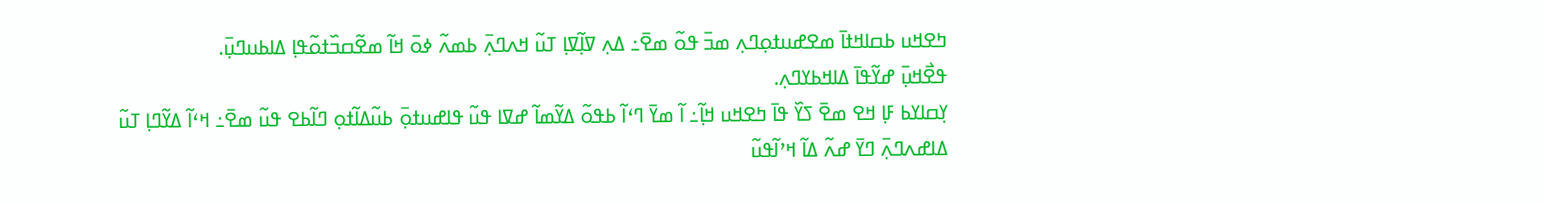ߤߐߞߎ ߕߛߊߞߙߊ߫ ߘߐߝߎߙߋ߲ߣߍ߲ ߘߏ߫ ߟߋ߬ ߘߐ߫߸ ߡߍ߲ ߜߊ߲߬ߜߊ߲ ߠߎ߬ ߞߍߣߍ߲߫ ߕߘߍ߬ ߦߋ߫ ߞߊ߬ ߘߐ߬ߛߏ߰ߙߋ߬ߟߊ߲ ߡߊߕߎߣߎ߲߫.
ߟߐ߯ߞߎ߲߫ ߝߌ߬ߟߊ߫ ߡߊߞߕߌߣߍ߲.
ߌ߲ߛߊߌߕ ߓߊ߲ ߞߐ ߘߐ߫ ߖߌ߰ ߟߊ߫ ߤߐߞߎ ߞߊ߲߬߸ ߊ߬ ߘߌ߫ ߣߵߊ߬ ߕߟߋ߬ ߡߌ߬ߘߊ߬ ߝߜߊ ߟߎ߬ ߟߊߝߎߙߋ߲߫ ߕߎ߬ߡߊ߬ߙߋ߲ ߣߊ߬ߕߐ ߟߎ߬ ߘߐ߫߸ ߞߵߊ߬ ߡߌ߬ߣߊ߲ ߠߎ߬ ߡߊߝߍߣߍ߲߫ ߣߌ߫ ߝߍ߬ ߡߊ߬ ߞߴߊ߬ߟߎ߬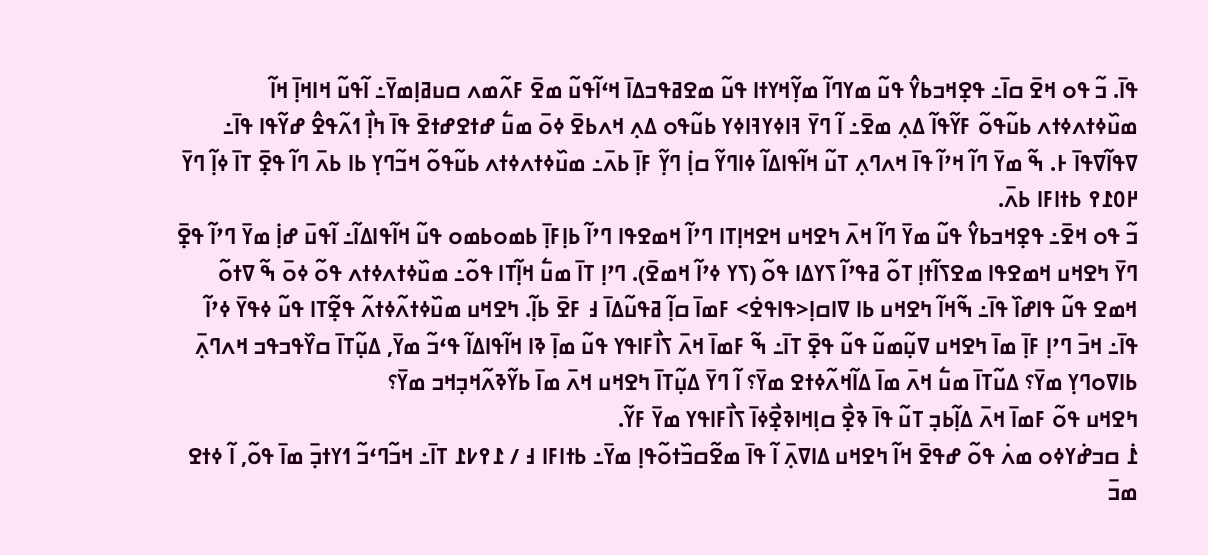ߟߊ߫. ߏ߬ ߟߋ ߞߐ߫ ߛߊ߫߸ ߟߐ߲ߞߏߕߌ߮ ߟߎ߬ ߘߌߣߊ߬ ߘߌ߲߬ߞߌߙߊ ߟߎ߬ ߘߐߥߟߏߡߊ߫ ߞߵߊ߬ߟߎ߬ ߘߐ߫ ߓߍ߬ߘߍ ߛߎߥߊ߲ߘߌ߫߸ ߊ߬ߟߎ߬ ߞߊߞߊ߲߫ ߞߊ߬ ߘߎ߰ߦߙߍߦߙߍ ߕߎ߬ߟߋ߬ ߓߌ߬ߟߊ߬ ߡߍ߲ ߘߐ߫߸ ߊ߬ ߣߌ߫ ߔߊߦߌߔߊߦߌ ߕߎ߬ߟߋ ߡߍ߲ ߞߍߕߐ߫ ߦߋ߫ ߘߎ߱ ߝߙߐߝߙߐ߫ ߟߊ߫ ߤߊ߲߯ ߗߍ߬ߟߐ߮ ߝߌ߬ߟߊ ߟߊ߫߸ ߜߟߊ߬ߜߟߊ߫ ߅. ߒ߬ ߘߌ߫ ߣߊ߬ ߞߴߊ߬ ߟߊ߫ ߞߍߣߍ߲ ߠߎ߬ ߞߊ߬ߟߊߡߊ߬ ߦߊߣߌ߬ ߛߊ߲߭ ߣߌ߲߬ ߓߊ߲߫ ߕߍ߫߸ ߘߎ߰ߦߙߍߦߙߍ ߕߎ߬ߟߋ߬ ߞߏ߬ߣߌ߲ ߕߊ ߕߍ߫ ߣߊ߬ ߟߐ߲߫ ߠߊ߫ ߦߊ߲߬ ߣߌ߫ ߂߀߁߉ ߕߙߊߓߊ ߕߍ߫.
ߏ߬ ߟߋ ߞߐ߫߸ ߟߐ߲ߞߏߕߌ߮ ߟߎ߬ ߘߌ߫ ߣߊ߬ ߞߍ߫ ߤߐߞߎ ߞߐߞߊ߲ߠߊ ߣߴߊ߬ ߞߘߐߟߊ ߣߴߊ߬ ߕߊ߲ߓߊ߲߫ ߕߘߋߕߘߋ ߟߎ߬ ߞߊ߬ߟߊߡߊ߬߸ ߊ߬ߟߎ߫ ߝߊ߲߭ ߘߌ߫ ߣߴߊ߬ ߟߐ߲߫ ߣߌ߫ ߤߐߞߎ ߞߘߐߟߊ ߘߐߖߊ߬ߙߊ߲ ߠߋ߬ ߥߟߴߊ߬ ߖߌߡߊ ߟߋ߬ (ߖߌ ߦߴߊ߬ ߞߘߐ߫). ߣߴߊ߲ ߠߊ߫ ߘߎ߱ ߞߊ߲߬ߠߊ ߟߋ߬߸ ߘߎ߰ߦߙߍߦߙߍ ߟߋ߬ ߦߋ߫ ߒ߬ ߜߙߋ߬ ߞߘߐ ߟߎ߬ ߟߊߝߊ߰ ߟߊ߫߸ ߒ߬ߞߊ߬ ߤߐߞߎ ߕߊ ߜߊߛߊ߲<ߟߊߟߐ߭> ߓߘߊ߫ ߛߊ߲߬ ߥߟߎ߬ߡߊ߫ ߃ ߓߐ߫ ߕߊ߲߬. ߤߐߞߎ ߘߎ߰ߦߙߍ߬ߦߙߍ߬ ߟߐ߲߬ߠߊ ߟߎ߬ ߦߟߌ߫ ߦߴߊ߬ ߟߊ߫߸ ߞߏ߫ ߣߴߊ߲ ߓߊ߲߫ ߘߊ߫ ߤߐߞߎ ߜߎ߲߬ߘߎ߬ ߟߎ߬ ߟߐ߲߫ ߠߊ߫߸ ߒ߬ ߓߘߊ߫ ߞߍ߫ ߖߊ߯ߓߊߟߌ ߟߎ߬ ߘߊ߲߫ ߢߊ ߞߊ߬ߟߊߡߊ߬ ߟߵߏ߬ ߘߌ߫, ߡߎ߲߬ߠߊ߫ ߛߌ߰ߟߏߟߏ ߞߍߣߍ߲߫ ߕߊߜߋߣߌ߲ ߘߌ߫؟ ߡߎ߬ߠߊ߫ ߘߎ߱ ߞߍ߫ ߘߊ߫ ߡߊ߬ߞߍ߬ߦߙߐ ߘߌ߫؟ ߊ߬ ߣߌ߫ ߡߎ߲߬ߠߊ߫ ߤߐߞߎ ߞߍ߫ ߘߊ߫ ߕߌ߬ߢߍ߬ߞߏ߲ߞߏ ߘߌ߫؟
ߤߐߞߎ ߟߋ߬ ߓߘߊ߫ ߞߍ߫ ߡߊ߲߬ߕߏ߲ ߠߎ߬ ߟߊ߫ ߢߐ߲߯ ߛߊ߲ߞߊߢߐ߲߯ߦߊ߫ ߖߊ߯ߓߊߟߌ ߘߌ߫ ߓߌ߬.
߁߭ ߛߏߝ߭ߌߦߋ ߘߍ߭ ߟߋ߬ ߝߟߐ߫ ߞߊ߬ ߤߐߞߎ ߡߊߜߍ߲߫ ߊ߬ ߟߊ߫ ߘߐ߬ߛߏ߰ߙߋ߬ߟߊ߲ ߘߌ߫߸ ߕߙߊߓߊ ߃ / ߁߉߇߁ ߠߊ߫߸ ߞߏ߬ߣߵߏ߬ ߗߌߙߏ߲߫ ߘߊ߫ ߟߋ߬, ߊ߬ ߦߙߐ ߘߏ߫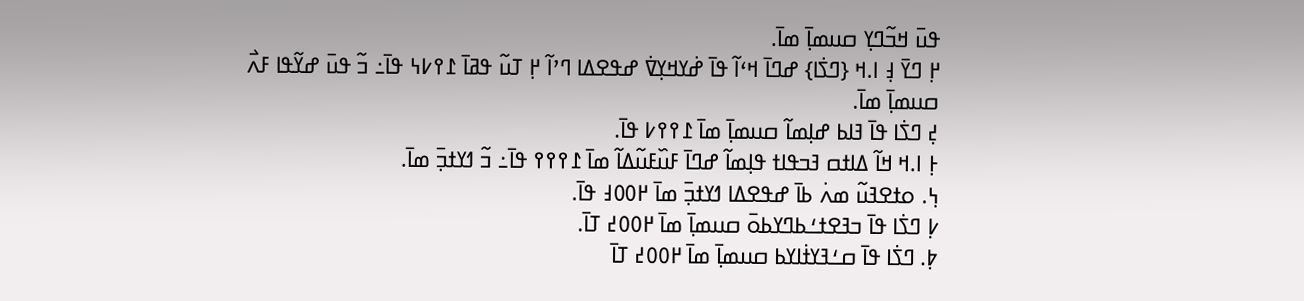ߟߎ߫ ߞߏ߬ߣߌ߲ ߛߎߘߊ߲߫ ߘߊ߫.
߂߲ ߣߌ߫ ߃߲ ߊ.ߞ {ߣߖ߭ߊ} ߝߣߊ߫ ߞߵߊ߬ ߟߊ߫ ߝ߭ߌߞߌ߲ߜ߭ ߝߟߐߡߊ ߣߴߊ߬ ߂߲ ߠߎ߬ ߟߥߊ߫ ߁߉߇߆ ߟߊ߫߸ ߏ߬ ߟߎ߫ ߝߌ߬ߟߊ ߓߍ߯ ߛߎߘߊ߲߫ ߘߊ߫.
߄߲ ߣߖ߭ߊ ߟߊ߫ ߔߊߕ ߝߊ߲ߘߊ߬ ߛߎߘߊ߲߫ ߘߊ߫ ߁߉߉߇ ߟߊ߫.
߅߲ ߊ.ߞ ߞߊ߬ ߡߊߙߛ ߔߏߟߊߙ ߟߊ߲ߘߊ߬ ߝߣߊ߫ ߓߎ߰ߓߎ߬ߡߊ߬ ߘߊ߫ ߁߉߉߉ ߟߊ߫߸ ߏ߬ ߗߌߙߏ߲߫ ߘߊ߫.
߆߲. ߋߙߐߔߎ߬ ߘߍ߭ ߕߊ߫ ߝߟߐߡߊ ߗߌߙߏ߲߫ ߘߊ߫ ߂߀߀߃ ߟߊ߫.
߇߲ ߣߖ߭ߊ ߟߊ߫ ߏߔߐߙߑߕߣߌߕߋ߫ ߛߎߘߊ߲߫ ߘߊ߫ ߂߀߀߄ ߠߊ߫.
߈߲. ߣߖ߭ߊ ߟߊ߫ ߛߑߔߌߙ߭ߊߌߕ ߛߎߘߊ߲߫ ߘߊ߫ ߂߀߀߄ ߠߊ߫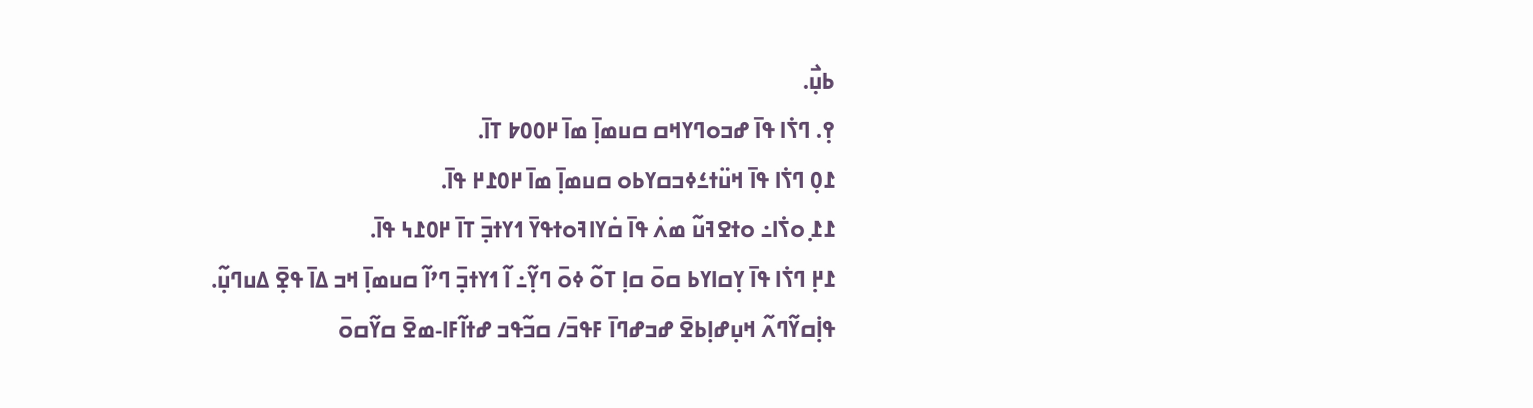ߕߎ߲߯.
߉߲. ߣߖ߭ߊ ߟߊ߫ ߝߏߋߣߌߞߛ ߛߎߘߊ߲߫ ߘߊ߫ ߂߀߀߈ ߠߊ߫.
߁߀߲ ߣߖ߭ߊ ߟߊ߫ ߞߎ߳ߙߑߦߏߛߌߕߋ ߛߎߘߊ߲߫ ߘߊ߫ ߂߀߁߂ ߟߊ߫.
߁߁߲ ߋߖ߭ߊ߸ ߋߙߐߔߎ߬ ߘߍ߭ ߟߊ߫ ߛ߭ߌߊߔߋߙߟߌ߫ ߗߌߙߏ߲߫ ߠߊ߫ ߂߀߁߆ ߟߊ߫.
߁߂߲ ߣߖ߭ߊ ߟߊ߫ ߌ߲ߛߊߌߕ ߛߋ߫ ߛߊ߲ ߠߋ߬ ߦߋ߫ ߣߌ߲߬߸ ߊ߬ ߗߌߙߏ߲߫ ߣߴߊ߬ ߛߎߘߊ߲߫ ߞߏ ߡߊ߫ ߟߐ߲߫ ߡߎߣߎ߲߬.
ߟߊ߲߭ߛߌ߬ߣߍ߬ ߞߎ߲ߝߊ߲ߕߐ߫ ߝߏߝߣߊ߫ ߓߟߏ߫/ ߛߏ߬ߟߏ ߝߙߊ߬ߓߊ-ߘߐ߫ ߛߌ߬ߛߋ߫